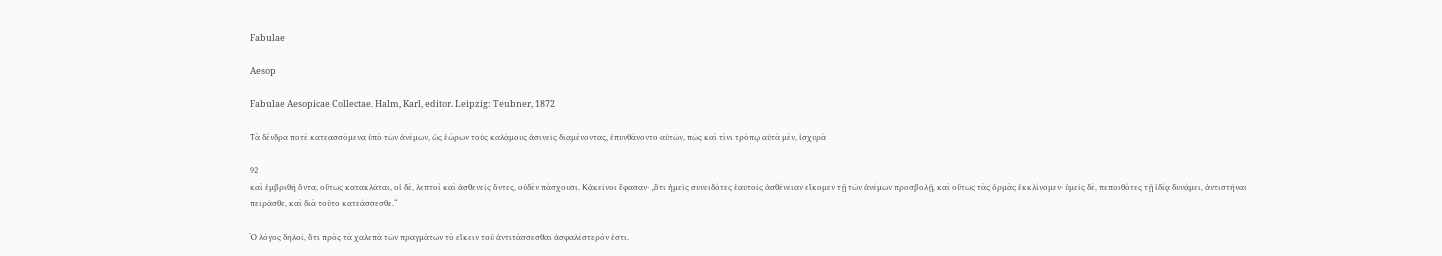Fabulae

Aesop

Fabulae Aesopicae Collectae. Halm, Karl, editor. Leipzig: Teubner, 1872

Τὰ δένδρα ποτὲ κατεασσόμενα ὑπὸ τῶν ἀνέμων, ὡς ἑώρων τοὺς καλάμους ἀσινεῖς διαμένοντας, ἐπυνθάνοντο αὐτῶν, πῶς καὶ τίνι τρόπῳ αὐτὰ μὲν, ἰσχυρὰ

92
καὶ ἐμβριθῆ ὄντα, οὕτως κατακλᾶται, οἱ δὲ, λεπτοὶ καὶ ἀσθενεῖς ὄντες, οὐδὲν πάσχουσι. Κἀκεῖνοι ἔφασαν· „ὅτι ἡμεῖς συνειδότες ἑαυτοῖς ἀσθένειαν εἴκομεν τῇ τῶν ἀνέμων προσβολῇ, καὶ οὕτως τὰς ὁρμὰς ἐκκλίνομεν· ὑμεῖς δὲ, πεποιθότες τῇ ἰδίᾳ δυνάμει, ἀντιστῆναι πειρᾶσθε, καὶ διὰ τοῦτο κατεάσσεσθε.“

Ὁ λόγος δηλοῖ, ὅτι πρὸς τὰ χαλεπὰ τῶν πραγμάτων τὸ εἴκειν τοῦ ἀντιτάσσεσθαι ἀσφαλέστερόν ἐστι.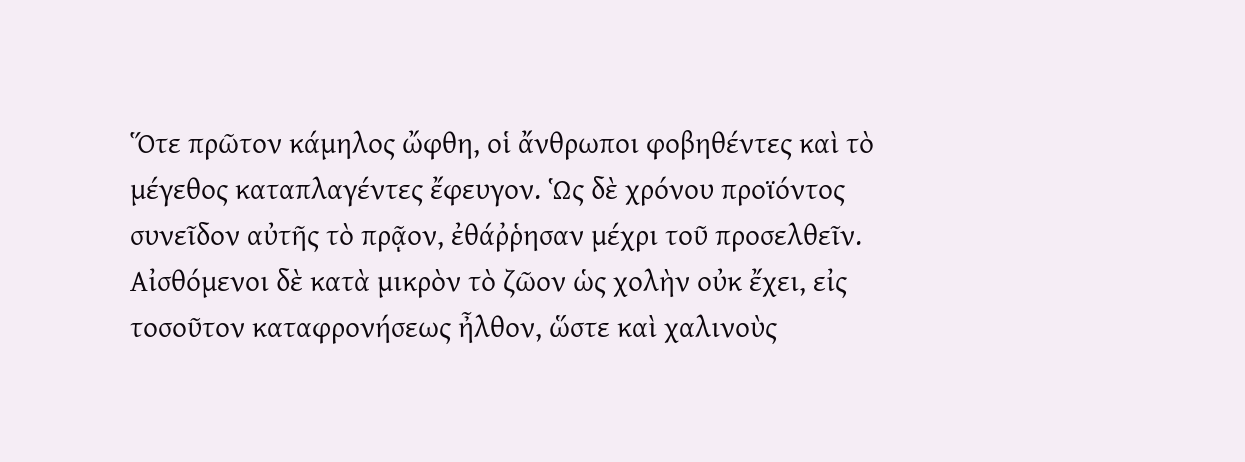Ὅτε πρῶτον κάμηλος ὤφθη, οἱ ἄνθρωποι φοβηθέντες καὶ τὸ μέγεθος καταπλαγέντες ἔφευγον. Ὡς δὲ χρόνου προϊόντος συνεῖδον αὐτῆς τὸ πρᾷον, ἐθάῤῥησαν μέχρι τοῦ προσελθεῖν. Αἰσθόμενοι δὲ κατὰ μικρὸν τὸ ζῶον ὡς χολὴν οὐκ ἔχει, εἰς τοσοῦτον καταφρονήσεως ἦλθον, ὥστε καὶ χαλινοὺς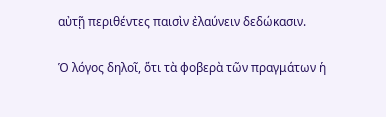αὐτῇ περιθέντες παισὶν ἐλαύνειν δεδώκασιν.

Ὁ λόγος δηλοῖ, ὅτι τὰ φοβερὰ τῶν πραγμάτων ἡ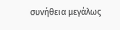συνήθεια μεγάλως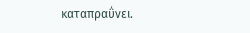καταπραΰνει.